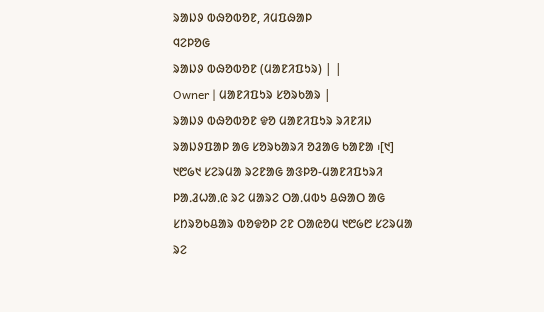ᱨᱟᱡᱽ ᱵᱷᱚᱵᱚᱱ, ᱤᱢᱯᱷᱟᱞ
ᱧᱮᱞᱚᱜ
ᱨᱟᱡᱽ ᱵᱷᱚᱵᱚᱱ (ᱢᱟᱱᱤᱯᱩᱨ) | |
Owner | ᱢᱟᱱᱤᱯᱩᱨ ᱥᱚᱨᱠᱟᱨ |
ᱨᱟᱡᱽ ᱵᱷᱚᱵᱚᱱ ᱫᱚ ᱢᱟᱱᱤᱯᱩᱨ ᱨᱤᱱᱤᱡ ᱨᱟᱡᱽᱯᱟᱞ ᱟᱜ ᱥᱚᱨᱠᱟᱨᱤ ᱚᱲᱟᱜ ᱠᱟᱱᱟ ᱾[᱑] ᱑᱘᱙᱑ ᱥᱮᱨᱢᱟ ᱨᱮᱱᱟᱜ ᱟᱝᱞᱚ-ᱢᱟᱱᱤᱯᱩᱨᱤ ᱞᱟᱹᱲᱦᱟᱹᱭ ᱨᱮ ᱢᱟᱨᱮ ᱛᱟᱹᱢᱵᱩ ᱪᱷᱟᱛ ᱟᱜ ᱥᱴᱨᱚᱠᱪᱟᱨ ᱵᱚᱫᱚᱞ ᱮᱱ ᱛᱟᱭᱚᱢ ᱑᱘᱙᱘ ᱥᱮᱨᱢᱟ ᱨᱮ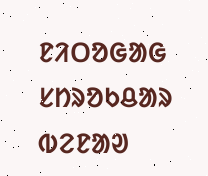ᱱᱤᱛᱚᱜᱟᱜ ᱥᱴᱨᱚᱠᱪᱟᱨ ᱵᱮᱱᱟᱣ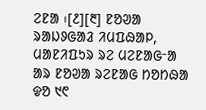ᱮᱱᱟ ᱾[᱒][᱓] ᱱᱚᱣᱟ ᱨᱟᱡᱽᱜᱟᱲ ᱤᱢᱯᱷᱟᱞ, ᱢᱟᱱᱤᱯᱩᱨ ᱨᱮ ᱢᱮᱱᱟᱜᱼᱟ ᱟᱨ ᱱᱚᱣᱟ ᱨᱮᱱᱟᱜ ᱴᱚᱴᱷᱟ ᱫᱚ ᱑᱖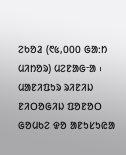ᱮᱠᱚᱲ (᱖᱕,᱐᱐᱐ ᱜᱟᱺᱴ ᱢᱤᱴᱚᱨ) ᱢᱮᱱᱟᱜᱼᱟ ᱾ ᱢᱟᱱᱤᱯᱩᱨ ᱨᱤᱱᱤᱡ ᱱᱤᱛᱚᱜᱤᱡ ᱯᱚᱱᱚᱛ ᱜᱚᱢᱠᱮ ᱫᱚ ᱟᱱᱩᱥᱩᱭᱟ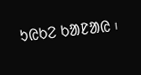ᱩᱭᱠᱮ ᱠᱟᱱᱟᱭ ᱾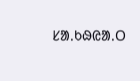ᱥᱟᱹᱠᱷᱭᱟᱹᱛ